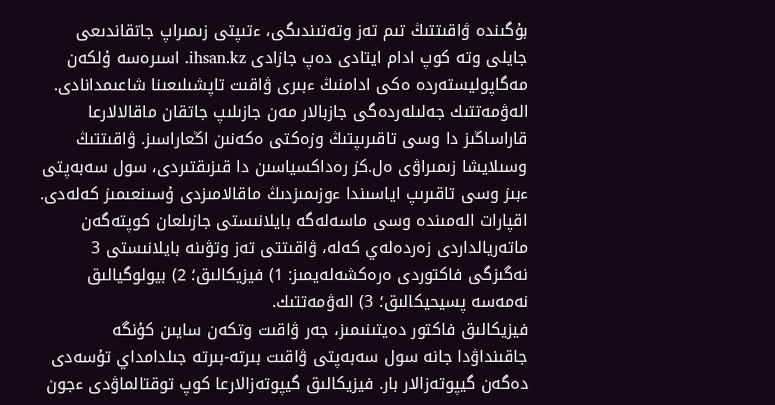بۇگىندە ۋاقىتتىڭ تىم تەز وتەتىندىگى، ءتىپتى زىمىراپ جاتقاندىعى جايلى وتە كوپ ادام ايتادى دەپ جازادى ihsan.kz. اسىرەسە ۇلكەن مەگاپوليستەردە ەكى ادامنىڭ ءبىرى ۋاقىت تاپشىلىعىنا شاعىمدانادى. الەۋمەتتىك جەلىلەردەگى جازبالار مەن جازىلىپ جاتقان ماقالالارعا قاراساڭىز دا وسى تاقىرىپتىڭ وزەكتى ەكەنىن اڭعاراسىز. ۋاقىتتىڭ وسىلايشا زىمىراۋى ەل.كز رەداكسياسىن دا قىزىقتىردى، سول سەبەپتى ءبىز وسى تاقىرىپ اياسىندا ءوزىمىزدىڭ ماقالامىزدى ۇسىنعىمىز كەلەدى.
اقپارات الەمىندە وسى ماسەلەگە بايلانىستى جازىلعان كوپتەگەن ماتەريالداردى زەردەلەي كەلە، ۋاقىتتى تەز وتۋىنە بايلانىستى 3 نەگىزگى فاكتوردى ەرەكشەلەيمىز: 1) فيزيكالىق؛ 2) بيولوگيالىق نەمەسە پسيحيكالىق؛ 3) الەۋمەتتىك.
فيزيكالىق فاكتور دەيتىنىمىز، جەر ۋاقىت وتكەن سايىن كۇنگە جاقىنداۋدا جانە سول سەبەپتى ۋاقىت بىرتە-بىرتە جىلدامداي تۇسەدى دەگەن گيپوتەزالار بار. فيزيكالىق گيپوتەزالارعا كوپ توقتالماۋدى ءجون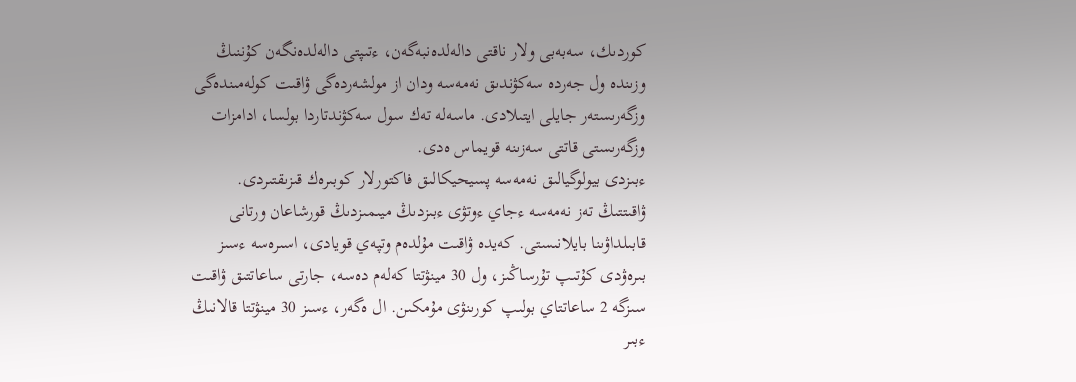كوردىك، سەبەبى ولار ناقتى دالەلدەنبەگەن، ءتىپتى دالەلدەنگەن كۇننىڭ وزىندە ول جەردە سەكۋندىق نەمەسە ودان از مولشەردەگى ۋاقىت كولەمىندەگى وزگەرىستەر جايلى ايتىلادى. ماسەلە تەك سول سەكۋندتاردا بولسا، ادامزات وزگەرىستى قاتتى سەزىنە قويماس ەدى.
ءبىزدى بيولوگيالىق نەمەسە پسيحيكالىق فاكتورلار كوبىرەك قىزىقتىردى.
ۋاقىتتىڭ تەز نەمەسە ءجاي ءوتۋى ءبىزدىڭ ميىمىزدىڭ قورشاعان ورتانى قابىلداۋىنا بايلانىستى. كەيدە ۋاقىت مۇلدەم وتپەي قويادى، اسىرەسە ءسىز بىرەۋدى كۇتىپ تۇرساڭىز، ول 30 مينۋتتا كەلەم دەسە، جارتى ساعاتتىق ۋاقىت سىزگە 2 ساعاتتاي بولىپ كورىنۋى مۇمكىن. ال ەگەر، ءسىز 30 مينۋتتا قالانىڭ ءبىر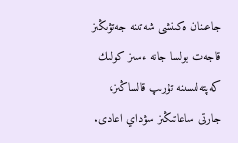جاعىنان ەكىنشى شەتىنە جەتۋىڭىز قاجەت بولسا جانە ءسىز كولىك كەپتەلىسىنە تۇرىپ قالساڭىز، جارتى ساعاتىڭىز سۋداي اعادى.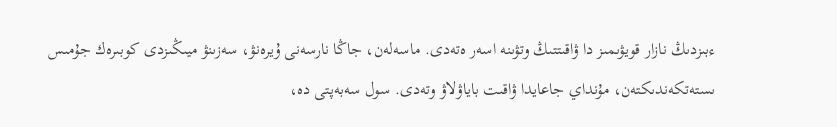ءبىزدىڭ نازار قويۋىمىز دا ۋاقىتتىڭ وتۋىنە اسەر ەتەدى. ماسەلەن، جاڭا نارسەنى ۇيرەنۋ، سەزىنۋ ميىڭىزدى كوبىرەك جۇمىس ىستەتكەندىكتەن، مۇنداي جاعايدا ۋاقىت باياۋلاۋ وتەدى. سول سەبەپتى دە،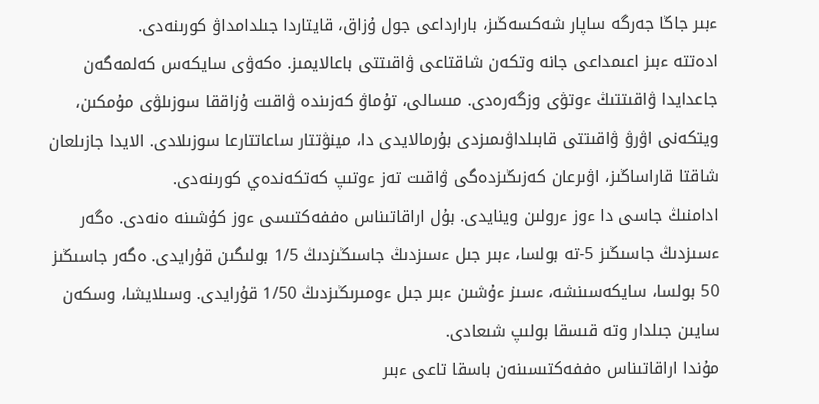ءبىر جاڭا جەرگە ساپار شەكسەڭىز، بارارداعى جول ۇزاق، قايتاردا جىلدامداۋ كورىنەدى.
ادەتتە ءبىز اعىمداعى جانە وتكەن شاقتاعى ۋاقىتتى باعالايمىز. ەكەۋى سايكەس كەلمەگەن جاعدايدا ۋاقىتتىڭ ءوتۋى وزگەرەدى. مىسالى، تۇماۋ كەزىندە ۋاقىت ۇزاققا سوزىلۋى مۇمكىن، ويتكەنى اۋرۋ ۋاقىتتى قابىلداۋىمىزدى بۇرمالايدى دا، مينۋتتار ساعاتتارعا سوزىلادى. الايدا جازىلعان شاقتا قاراساڭىز، اۋىرعان كەزىڭىزدەگى ۋاقىت تەز ءوتىپ كەتكەندەي كورىنەدى.
ادامنىڭ جاسى دا ءوز ءرولىن وينايدى. بۇل اراقاتىناس ەففەكتىسى ءوز كۇشىنە ەنەدى. ەگەر ءسىزدىڭ جاسىڭىز 5-تە بولسا، ءبىر جىل ءسىزدىڭ جاسىڭىزدىڭ 1/5 بولىگىن قۇرايدى. ەگەر جاسىڭىز 50 بولسا، سايكەسىنشە، ءسىز ءۇشىن ءبىر جىل ءومىرىڭىزدىڭ 1/50 قۇرايدى. وسىلايشا، وسكەن سايىن جىلدار وتە قىسقا بولىپ شىعادى.
مۇندا اراقاتىناس ەففەكتىسىنەن باسقا تاعى ءبىر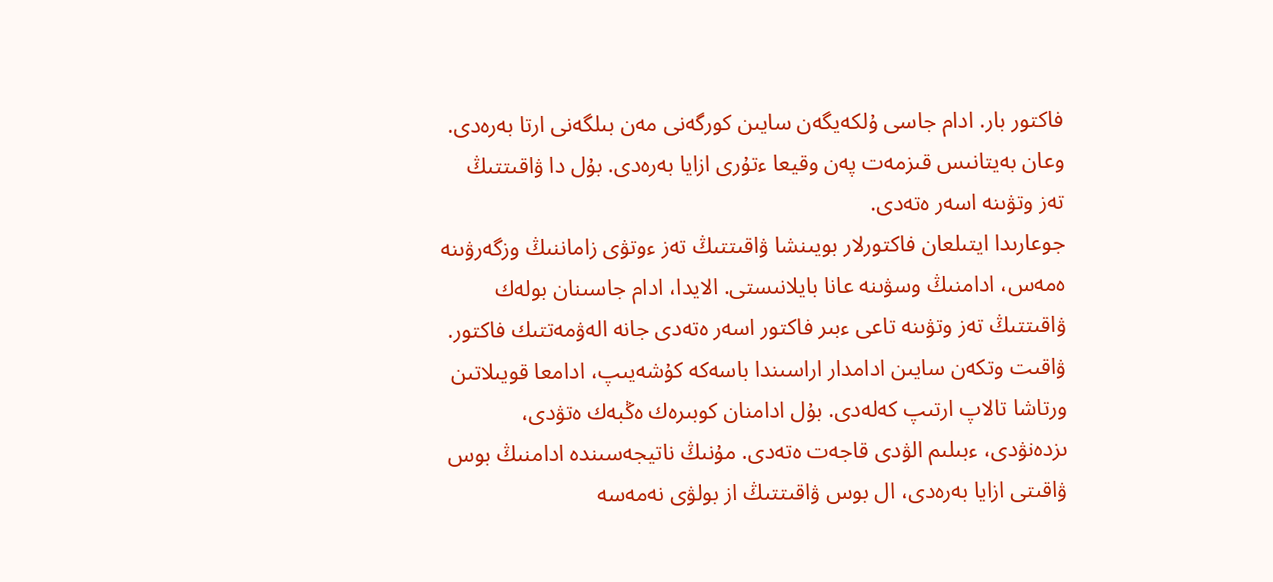فاكتور بار. ادام جاسى ۇلكەيگەن سايىن كورگەنى مەن بىلگەنى ارتا بەرەدى. وعان بەيتانىس قىزمەت پەن وقيعا ءتۇرى ازايا بەرەدى. بۇل دا ۋاقىتتىڭ تەز وتۋىنە اسەر ەتەدى.
جوعارىدا ايتىلعان فاكتورلار بويىنشا ۋاقىتتىڭ تەز ءوتۋى زاماننىڭ وزگەرۋىنە ەمەس، ادامنىڭ وسۋىنە عانا بايلانىستى. الايدا، ادام جاسىنان بولەك ۋاقىتتىڭ تەز وتۋىنە تاعى ءبىر فاكتور اسەر ەتەدى جانە الەۋمەتتىك فاكتور.
ۋاقىت وتكەن سايىن ادامدار اراسىندا باسەكە كۇشەيىپ، ادامعا قويىلاتىن ورتاشا تالاپ ارتىپ كەلەدى. بۇل ادامنان كوبىرەك ەڭبەك ەتۋدى، ىزدەنۋدى، ءبىلىم الۋدى قاجەت ەتەدى. مۇنىڭ ناتيجەسىندە ادامنىڭ بوس ۋاقىتى ازايا بەرەدى، ال بوس ۋاقىتتىڭ از بولۋى نەمەسە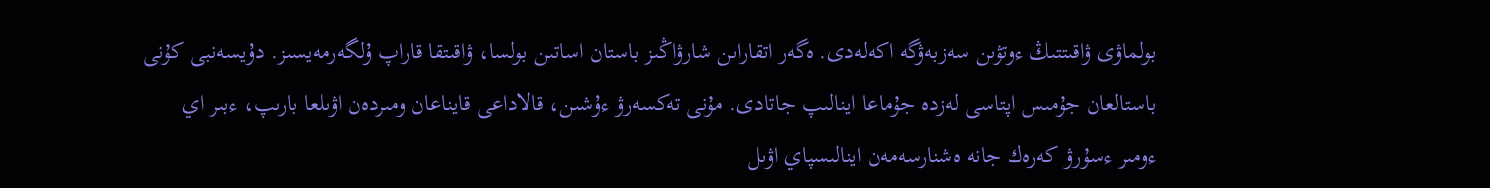بولماۋى ۋاقىتتىڭ ءوتۋىن سەزبەۋگە اكەلەدى. ەگەر اتقاراىن شارۋاڭىز باستان اساتىن بولسا، ۋاقىتقا قاراپ ۇلگەرمەيسىز. دۇيسەنبى كۇنى باستالعان جۇمىس اپتاسى لەزدە جۇماعا اينالىپ جاتادى. مۇنى تەكسەرۋ ءۇشىن، قالاداعى قايناعان ومىردەن اۋىلعا بارىپ، ءبىر اي ءومىر ءسۇرۋ كەرەك جانە ەشنارسەمەن اينالىسپاي اۋىل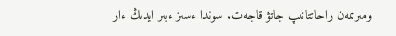ومىرىمەن راحاتتانىپ جاتۋ قاجەت. سوندا ءسىز ءبىر ايدىڭ ءار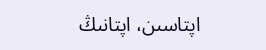اپتاسىن، اپتانىڭ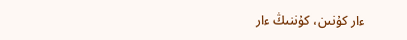ءار كۇنىن، كۇننىڭ ءار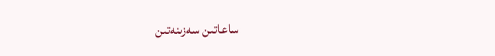ساعاتىن سەزىنەتىن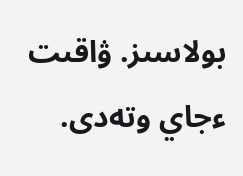بولاسىز. ۋاقىت ءجاي وتەدى.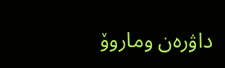داۋرەن وماروۆ